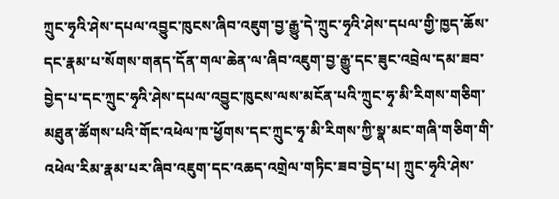ཀྲུང་ཧྭའི་ཤེས་དཔལ་འབྱུང་ཁུངས་ཞིབ་འཇུག་བྱ་རྒྱུ་དེ་ཀྲུང་ཧྭའི་ཤེས་དཔལ་གྱི་ཁྱད་ཆོས་དང་རྣམ་པ་སོགས་གནད་དོན་གལ་ཆེན་ལ་ཞིབ་འཇུག་བྱ་རྒྱུ་དང་ཟུང་འབྲེལ་དམ་ཟབ་བྱེད་པ་དང་ཀྲུང་ཧྭའི་ཤེས་དཔལ་འབྱུང་ཁུངས་ལས་མངོན་པའི་ཀྲུང་ཧྭ་མི་རིགས་གཅིག་མཐུན་ཚོགས་པའི་གོང་འཕེལ་ཁ་ཕྱོགས་དང་ཀྲུང་ཧྭ་མི་རིགས་ཀྱི་སྣ་མང་གཞི་གཅིག་གི་འཕེལ་རིམ་རྣམ་པར་ཞིབ་འཇུག་དང་འཆད་འགྲེལ་གཏིང་ཟབ་བྱེད་པ། ཀྲུང་ཧྭའི་ཤེས་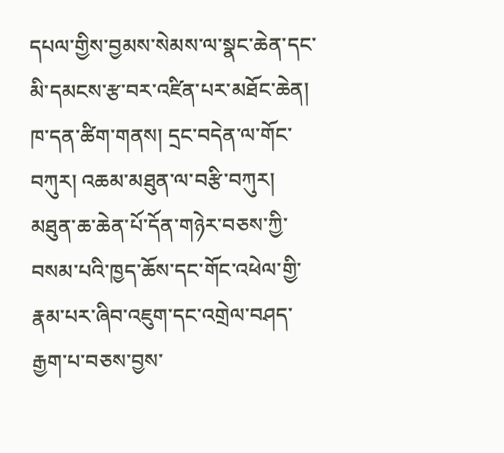དཔལ་གྱིས་བྱམས་སེམས་ལ་སྣང་ཆེན་དང་མི་དམངས་རྩ་བར་འཛིན་པར་མཐོང་ཆེན། ཁ་དན་ཚིག་གནས། དྲང་བདེན་ལ་གོང་བཀུར། འཆམ་མཐུན་ལ་བརྩི་བཀུར། མཐུན་ཆ་ཆེན་པོ་དོན་གཉེར་བཅས་ཀྱི་བསམ་པའི་ཁྱད་ཆོས་དང་གོང་འཕེལ་གྱི་རྣམ་པར་ཞིབ་འཇུག་དང་འགྲེལ་བཤད་རྒྱག་པ་བཅས་བྱས་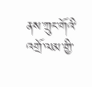ནས་ཀྲུང་གོའི་འགྲོ་ལམ་གྱི་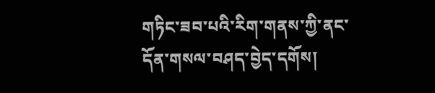གཏིང་ཟབ་པའི་རིག་གནས་ཀྱི་ནང་དོན་གསལ་བཤད་བྱེད་དགོས།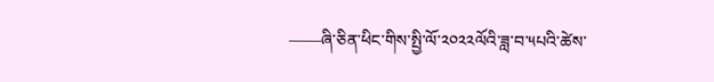——ཞི་ཅིན་ཕིང་གིས་སྤྱི་ལོ་༢༠༢༢ལོའི་ཟླ་བ་༥པའི་ཚེས་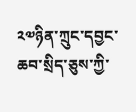༢༧ཉིན་ཀྲུང་དབྱང་ཆབ་སྲིད་ཅུས་ཀྱི་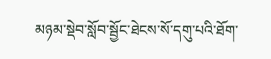མཉམ་སྡེབ་སློབ་སྦྱོང་ཐེངས་སོ་དགུ་པའི་ཐོག་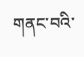གནང་བའི་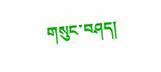གསུང་བཤད།